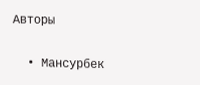Авторы

  • Мансурбек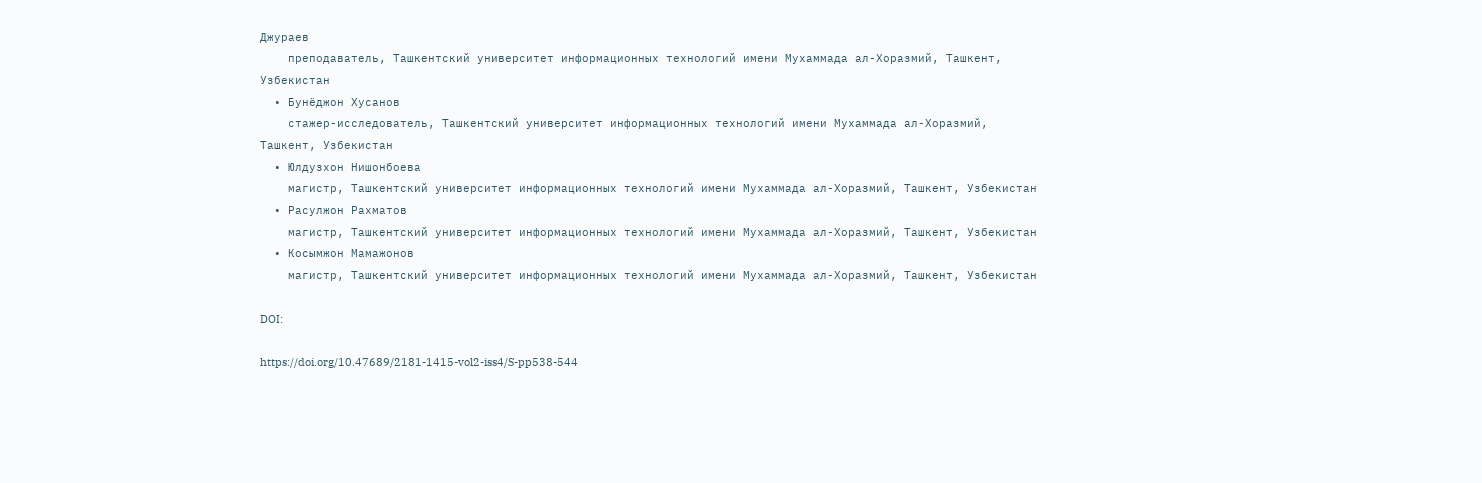Джураев
    преподаватель, Ташкентский университет информационных технологий имени Мухаммада ал-Хоразмий, Ташкент, Узбекистан
  • Бунёджон Хусанов
    стажер-исследователь, Ташкентский университет информационных технологий имени Мухаммада ал-Хоразмий, Ташкент, Узбекистан
  • Юлдузхон Нишонбоева
    магистр, Ташкентский университет информационных технологий имени Мухаммада ал-Хоразмий, Ташкент, Узбекистан
  • Расулжон Рахматов
    магистр, Ташкентский университет информационных технологий имени Мухаммада ал-Хоразмий, Ташкент, Узбекистан
  • Косымжон Мамажонов
    магистр, Ташкентский университет информационных технологий имени Мухаммада ал-Хоразмий, Ташкент, Узбекистан

DOI:

https://doi.org/10.47689/2181-1415-vol2-iss4/S-pp538-544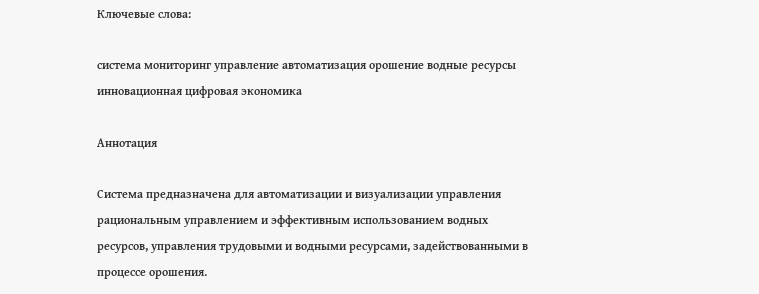Ключевые слова:

система мониторинг управление автоматизация орошение водные ресурсы инновационная цифровая экономика

Аннотация

Система предназначена для автоматизации и визуализации управления рациональным управлением и эффективным использованием водных ресурсов, управления трудовыми и водными ресурсами, задействованными в процессе орошения.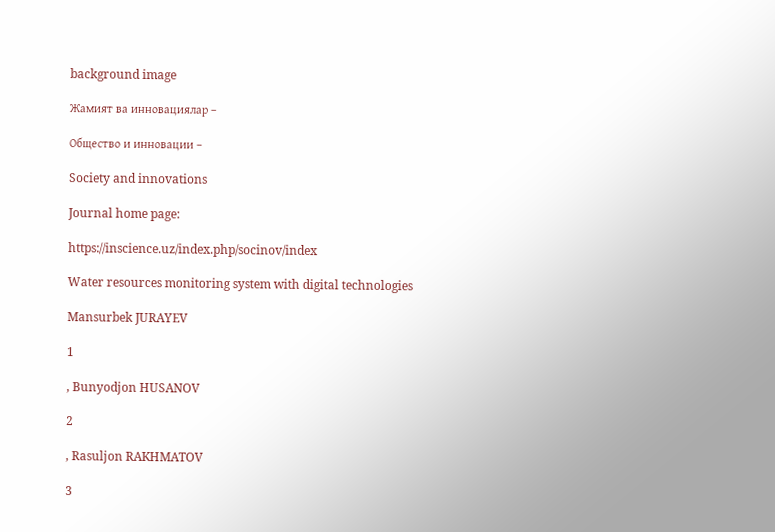background image

Жамият ва инновациялар –

Общество и инновации –

Society and innovations

Journal home page:

https://inscience.uz/index.php/socinov/index

Water resources monitoring system with digital technologies

Mansurbek JURAYEV

1

, Bunyodjon HUSANOV

2

, Rasuljon RAKHMATOV

3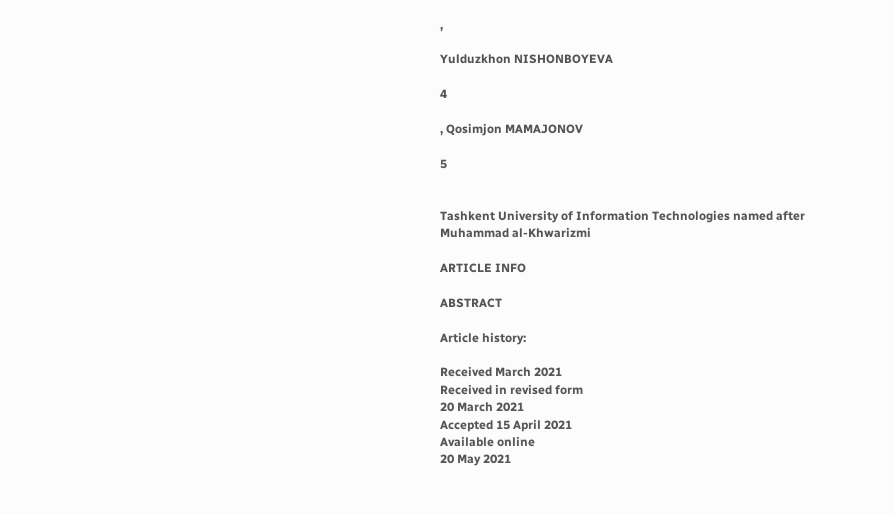,

Yulduzkhon NISHONBOYEVA

4

, Qosimjon MAMAJONOV

5


Tashkent University of Information Technologies named after Muhammad al-Khwarizmi

ARTICLE INFO

ABSTRACT

Article history:

Received March 2021
Received in revised form
20 March 2021
Accepted 15 April 2021
Available online
20 May 2021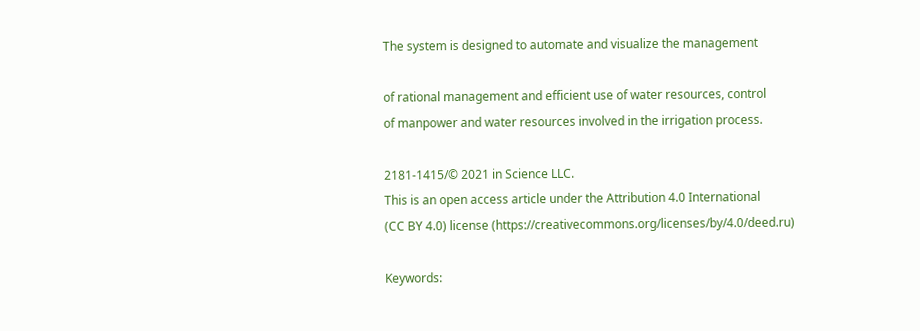The system is designed to automate and visualize the management

of rational management and efficient use of water resources, control
of manpower and water resources involved in the irrigation process.

2181-1415/© 2021 in Science LLC.
This is an open access article under the Attribution 4.0 International
(CC BY 4.0) license (https://creativecommons.org/licenses/by/4.0/deed.ru)

Keywords: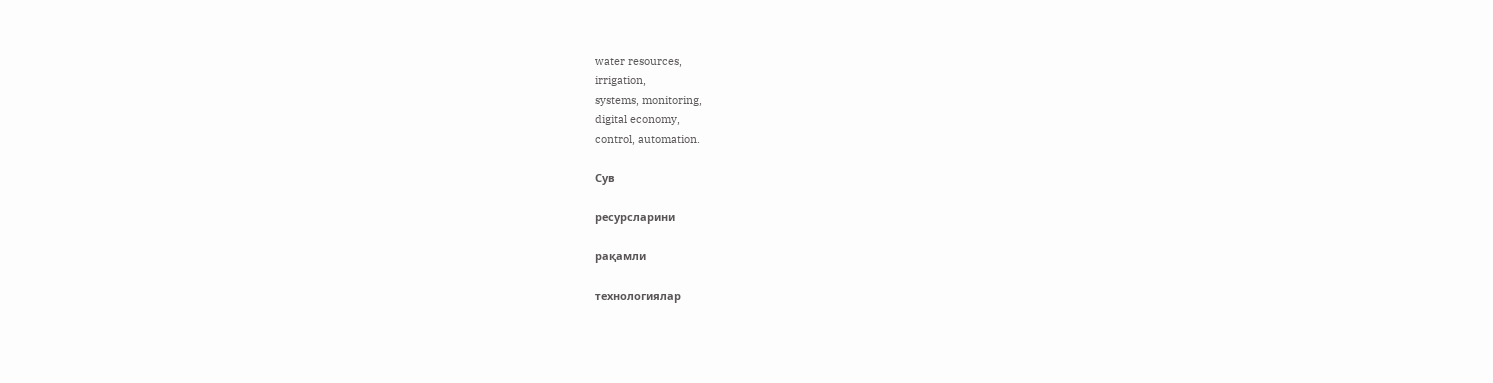water resources,
irrigation,
systems, monitoring,
digital economy,
control, automation.

Сув

ресурсларини

рақамли

технологиялар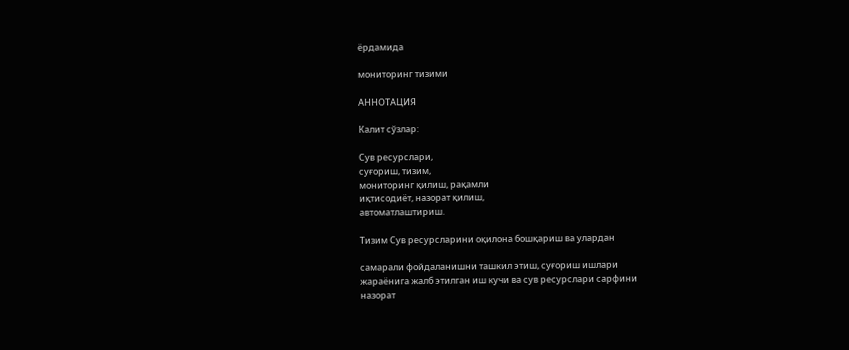ёрдамида

мониторинг тизими

АННОТАЦИЯ

Калит сўзлар:

Сув ресурслари,
суғориш, тизим,
мониторинг қилиш, рақамли
иқтисодиёт, назорат қилиш,
автоматлаштириш.

Тизим Сув ресурсларини оқилона бошқариш ва улардан

самарали фойдаланишни ташкил этиш, суғориш ишлари
жараёнига жалб этилган иш кучи ва сув ресурслари сарфини
назорат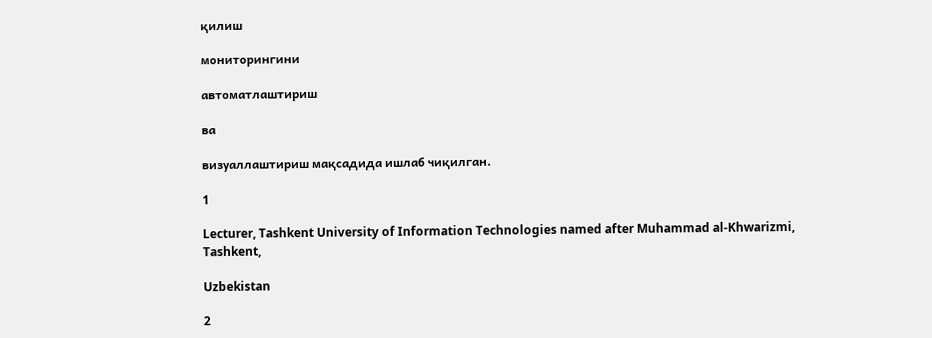қилиш

мониторингини

автоматлаштириш

ва

визуаллаштириш мақсадида ишлаб чиқилган.

1

Lecturer, Tashkent University of Information Technologies named after Muhammad al-Khwarizmi, Tashkent,

Uzbekistan

2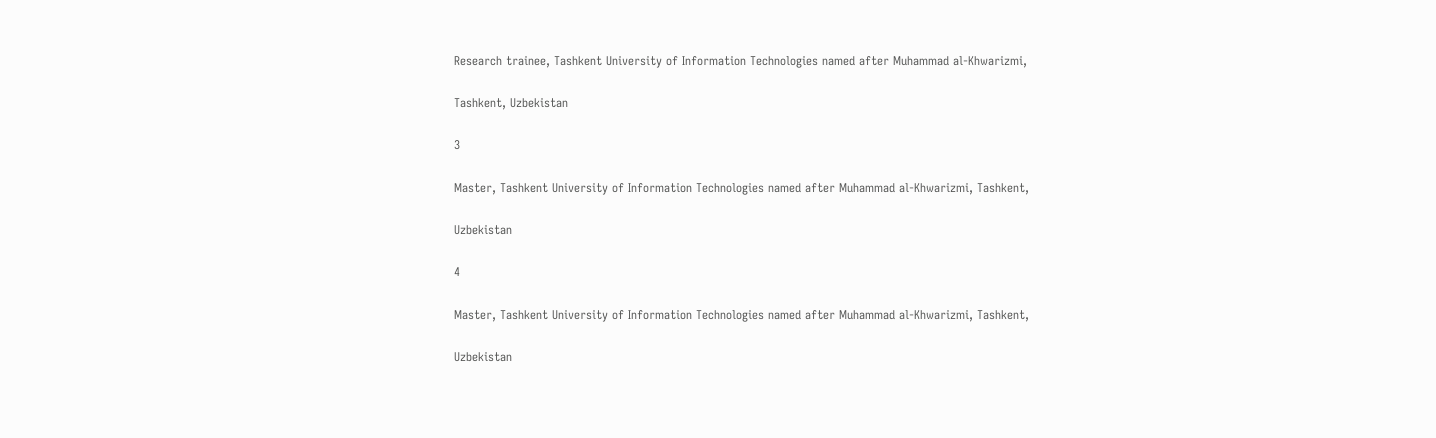Research trainee, Tashkent University of Information Technologies named after Muhammad al-Khwarizmi,

Tashkent, Uzbekistan

3

Master, Tashkent University of Information Technologies named after Muhammad al-Khwarizmi, Tashkent,

Uzbekistan

4

Master, Tashkent University of Information Technologies named after Muhammad al-Khwarizmi, Tashkent,

Uzbekistan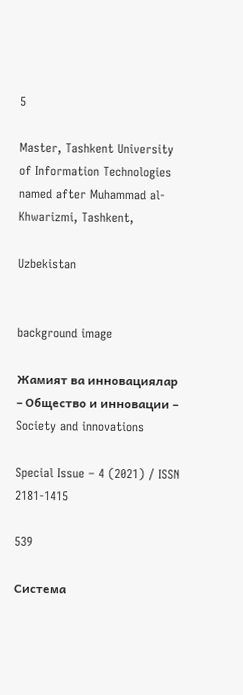5

Master, Tashkent University of Information Technologies named after Muhammad al-Khwarizmi, Tashkent,

Uzbekistan


background image

Жамият ва инновациялар – Общество и инновации – Society and innovations

Special Issue – 4 (2021) / ISSN 2181-1415

539

Система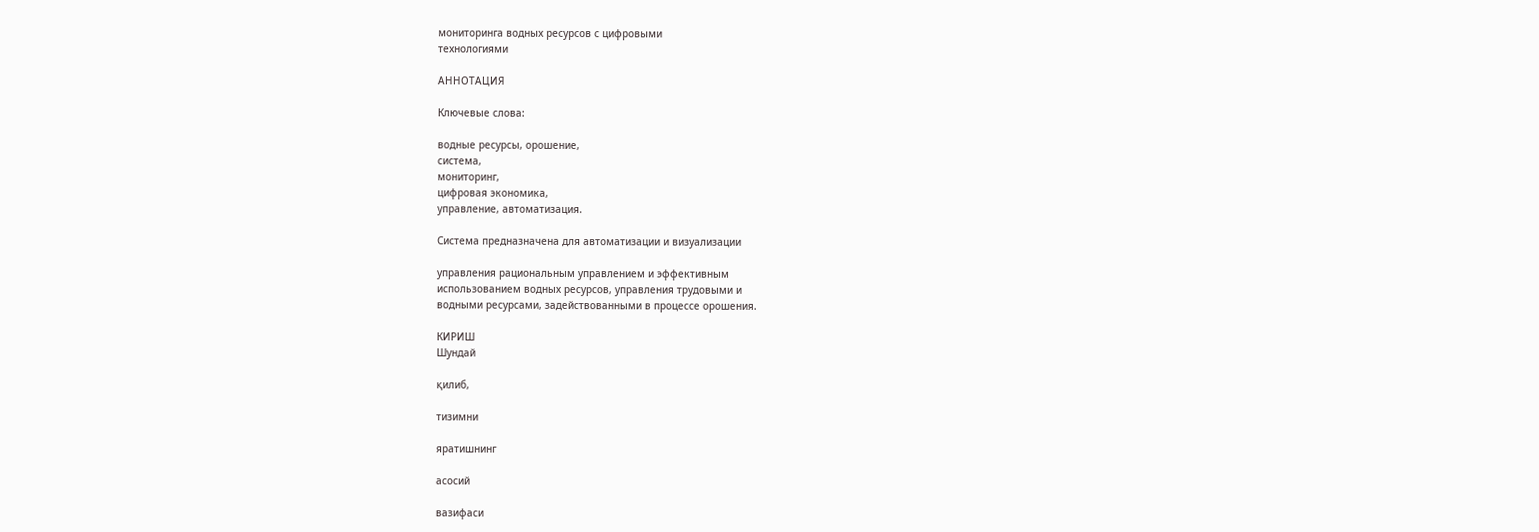мониторинга водных ресурсов с цифровыми
технологиями

АННОТАЦИЯ

Ключевые слова:

водные ресурсы, орошение,
система,
мониторинг,
цифровая экономика,
управление, автоматизация.

Система предназначена для автоматизации и визуализации

управления рациональным управлением и эффективным
использованием водных ресурсов, управления трудовыми и
водными ресурсами, задействованными в процессе орошения.

КИРИШ
Шундай

қилиб,

тизимни

яратишнинг

асосий

вазифаси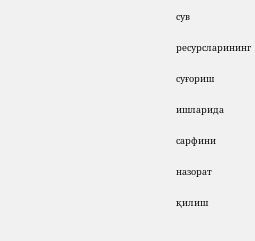сув

ресурсларининг

суғориш

ишларида

сарфини

назорат

қилиш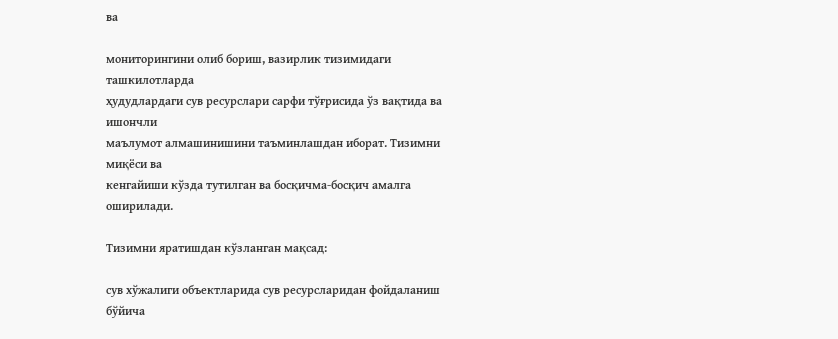ва

мониторингини олиб бориш, вазирлик тизимидаги ташкилотларда
ҳудудлардаги сув ресурслари сарфи тўғрисида ўз вақтида ва ишончли
маълумот алмашинишини таъминлашдан иборат. Тизимни миқёси ва
кенгайиши кўзда тутилган ва босқичма-босқич амалга оширилади.

Тизимни яратишдан кўзланган мақсад:

сув хўжалиги объектларида сув ресурсларидан фойдаланиш бўйича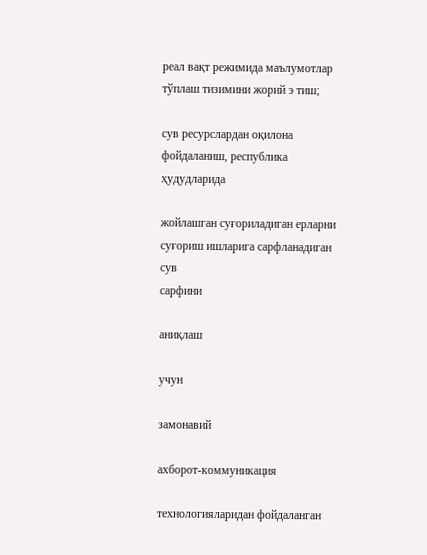реал вақт режимида маълумотлар тўплаш тизимини жорий э тиш;

сув ресурслардан оқилона фойдаланиш, республика ҳудудларида

жойлашган суғориладиган ерларни суғориш ишларига сарфланадиган сув
сарфини

аниқлаш

учун

замонавий

ахборот-коммуникация

технологияларидан фойдаланган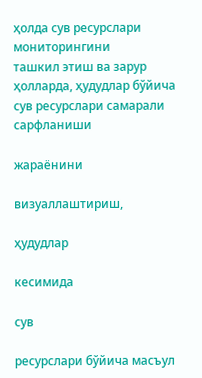ҳолда сув ресурслари мониторингини
ташкил этиш ва зарур ҳолларда, ҳудудлар бўйича сув ресурслари самарали
сарфланиши

жараёнини

визуаллаштириш,

ҳудудлар

кесимида

сув

ресурслари бўйича масъул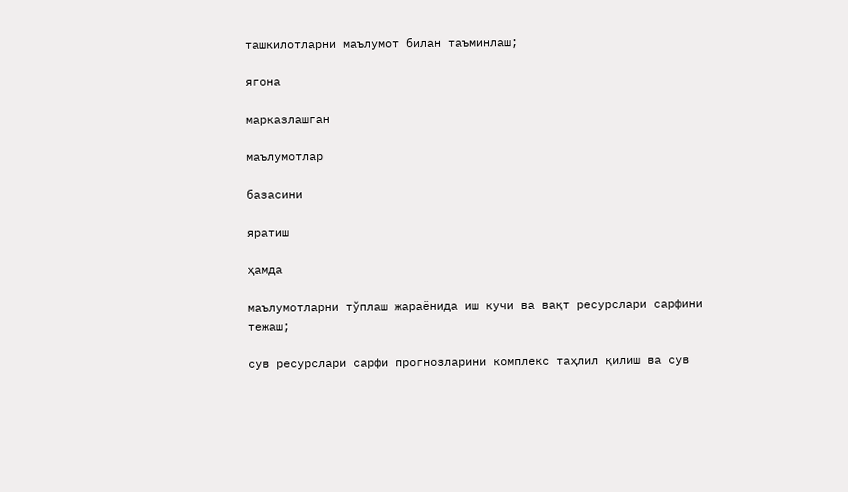ташкилотларни маълумот билан таъминлаш;

ягона

марказлашган

маълумотлар

базасини

яратиш

ҳамда

маълумотларни тўплаш жараёнида иш кучи ва вақт ресурслари сарфини
тежаш;

сув ресурслари сарфи прогнозларини комплекс таҳлил қилиш ва сув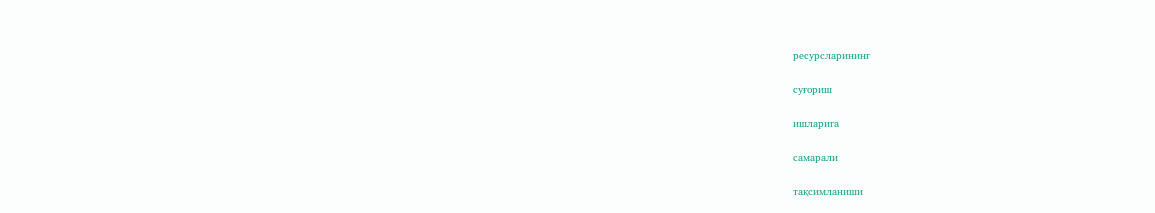ресурсларининг

суғориш

ишларига

самарали

тақсимланиши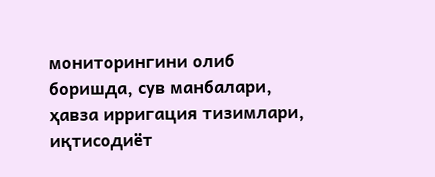мониторингини олиб боришда, сув манбалари, ҳавза ирригация тизимлари,
иқтисодиёт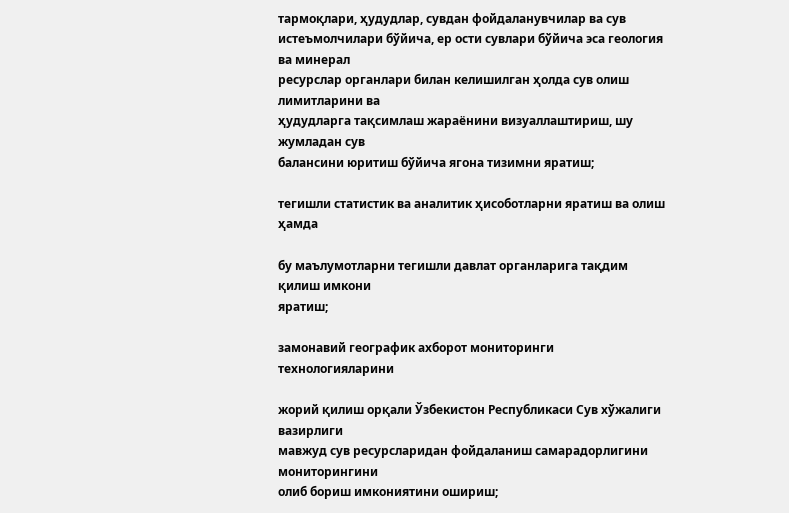тармоқлари, ҳудудлар, сувдан фойдаланувчилар ва сув
истеъмолчилари бўйича, ер ости сувлари бўйича эса геология ва минерал
ресурслар органлари билан келишилган ҳолда сув олиш лимитларини ва
ҳудудларга тақсимлаш жараёнини визуаллаштириш, шу жумладан сув
балансини юритиш бўйича ягона тизимни яратиш;

тегишли статистик ва аналитик ҳисоботларни яратиш ва олиш ҳамда

бу маълумотларни тегишли давлат органларига тақдим қилиш имкони
яратиш;

замонавий географик ахборот мониторинги технологияларини

жорий қилиш орқали Ўзбекистон Республикаси Сув хўжалиги вазирлиги
мавжуд сув ресурсларидан фойдаланиш самарадорлигини мониторингини
олиб бориш имкониятини ошириш;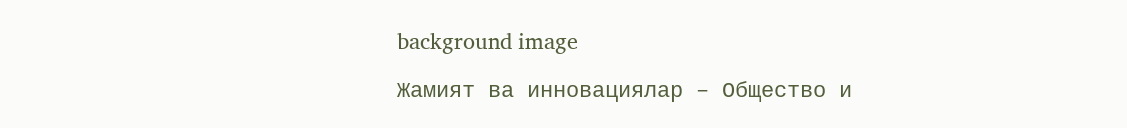background image

Жамият ва инновациялар – Общество и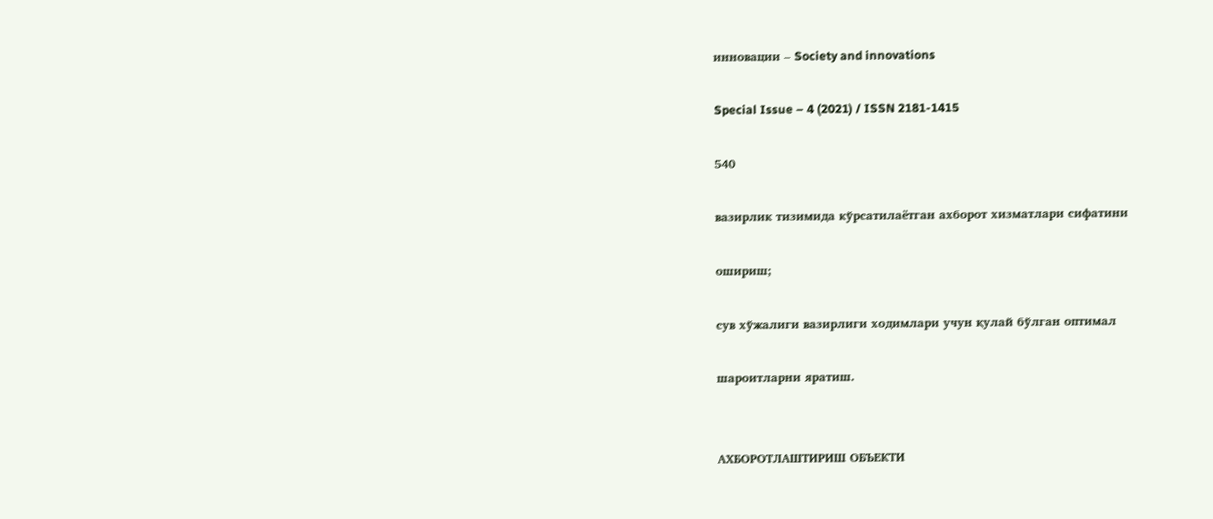инновации – Society and innovations

Special Issue – 4 (2021) / ISSN 2181-1415

540

вазирлик тизимида кўрсатилаётган ахборот хизматлари сифатини

ошириш;

сув хўжалиги вазирлиги ходимлари учун қулай бўлган оптимал

шароитларни яратиш.


АХБОРОТЛАШТИРИШ ОБЪЕКТИ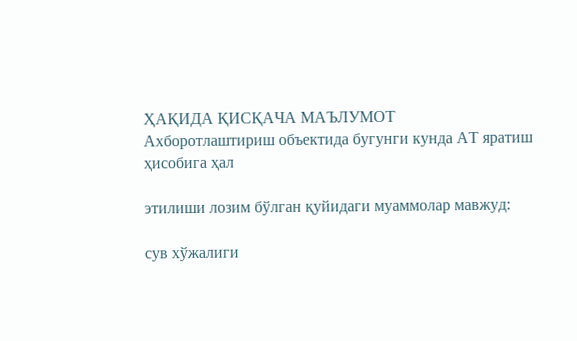ҲАҚИДА ҚИСҚАЧА МАЪЛУМОТ
Ахборотлаштириш объектида бугунги кунда АТ яратиш ҳисобига ҳал

этилиши лозим бўлган қуйидаги муаммолар мавжуд:

сув хўжалиги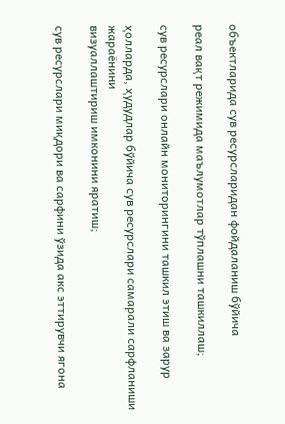объектларида сув ресурсларидан фойдаланиш бўйича

реал вақт режимида маълумотлар тўплашни ташкиллаш;

сув ресурслари онлайн мониторингини ташкил этиш ва зарур

ҳолларда, ҳудудлар бўйича сув ресурслари самарали сарфланиши жараёнини
визуаллаштириш имконини яратиш;

сув ресурслари миқдори ва сарфини ўзида акс эттирувчи ягона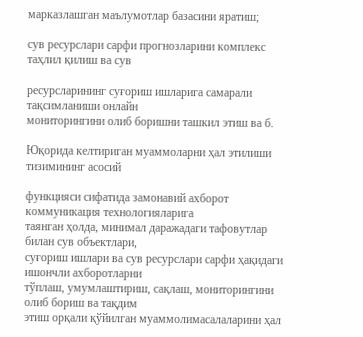марказлашган маълумотлар базасини яратиш;

сув ресурслари сарфи прогнозларини комплекс таҳлил қилиш ва сув

ресурсларининг суғориш ишларига самарали тақсимланиши онлайн
мониторингини олиб боришни ташкил этиш ва б.

Юқорида келтириган муаммоларни ҳал этилиши тизимининг асосий

функцияси сифатида замонавий ахборот коммуникация технологияларига
таянган ҳолда, минимал даражадаги тафовутлар билан сув объектлари,
суғориш ишлари ва сув ресурслари сарфи ҳақидаги ишончли ахборотларни
тўплаш, умумлаштириш, сақлаш, мониторингини олиб бориш ва тақдим
этиш орқали қўйилган муаммолимасалаларини ҳал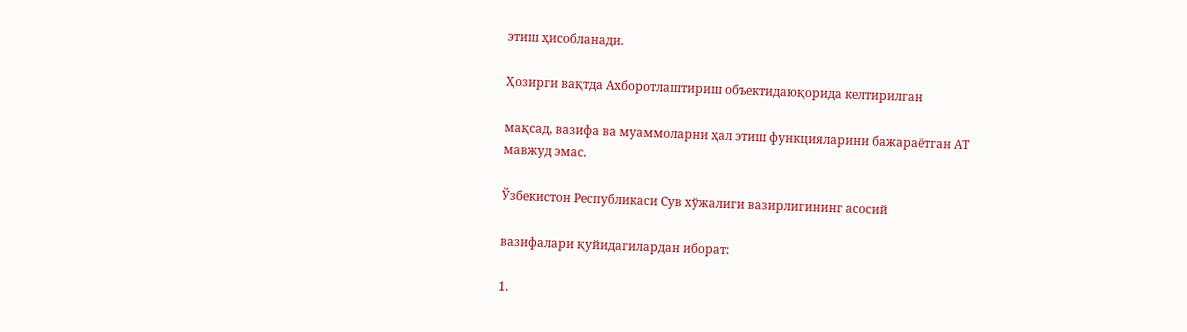этиш ҳисобланади.

Ҳозирги вақтда Ахборотлаштириш объектидаюқорида келтирилган

мақсад, вазифа ва муаммоларни ҳал этиш функцияларини бажараётган АТ
мавжуд эмас.

Ўзбекистон Республикаси Сув хўжалиги вазирлигининг асосий

вазифалари қуйидагилардан иборат:

1.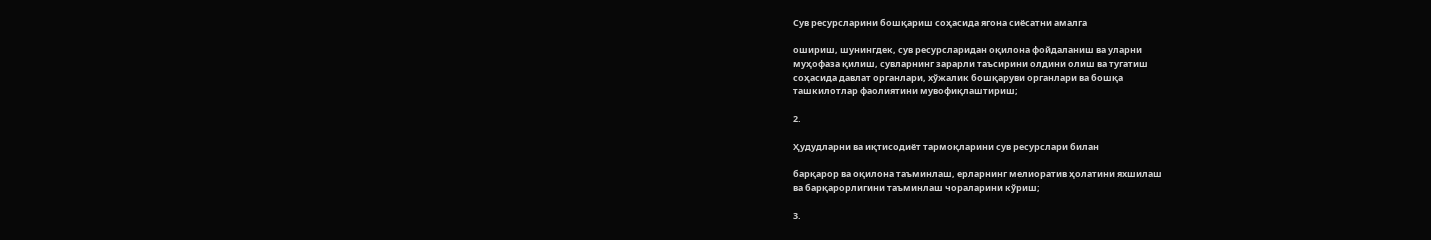Сув ресурсларини бошқариш соҳасида ягона сиёсатни амалга

ошириш, шунингдек, сув ресурсларидан оқилона фойдаланиш ва уларни
муҳофаза қилиш, сувларнинг зарарли таъсирини олдини олиш ва тугатиш
соҳасида давлат органлари, хўжалик бошқаруви органлари ва бошқа
ташкилотлар фаолиятини мувофиқлаштириш;

2.

Ҳудудларни ва иқтисодиёт тармоқларини сув ресурслари билан

барқарор ва оқилона таъминлаш, ерларнинг мелиоратив ҳолатини яхшилаш
ва барқарорлигини таъминлаш чораларини кўриш;

3.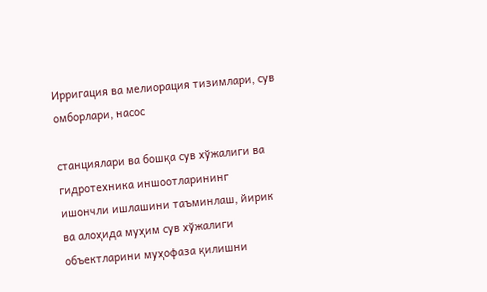Ирригация ва мелиорация тизимлари, сув омборлари, насос

станциялари ва бошқа сув хўжалиги ва гидротехника иншоотларининг
ишончли ишлашини таъминлаш, йирик ва алоҳида муҳим сув хўжалиги
объектларини муҳофаза қилишни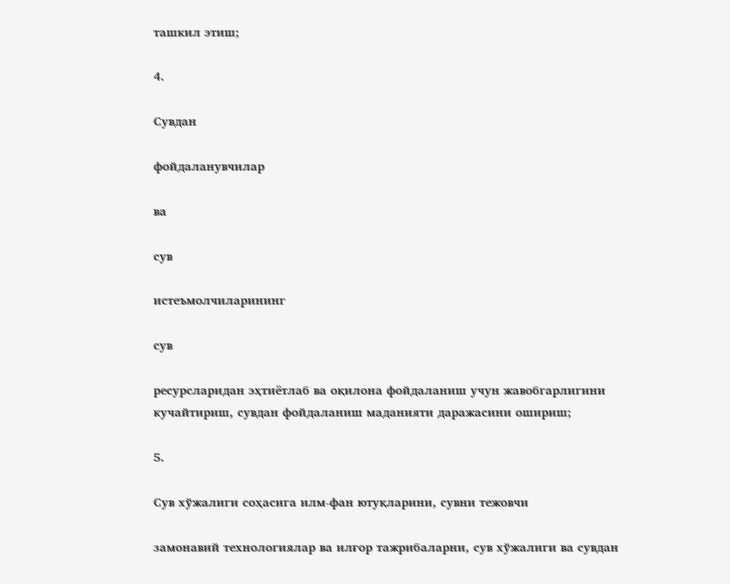ташкил этиш;

4.

Сувдан

фойдаланувчилар

ва

сув

истеъмолчиларининг

сув

ресурсларидан эҳтиётлаб ва оқилона фойдаланиш учун жавобгарлигини
кучайтириш, сувдан фойдаланиш маданияти даражасини ошириш;

5.

Сув хўжалиги соҳасига илм-фан ютуқларини, сувни тежовчи

замонавий технологиялар ва илғор тажрибаларни, сув хўжалиги ва сувдан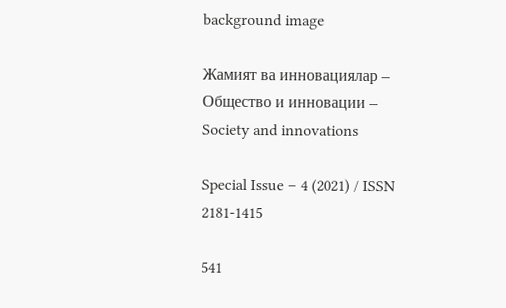background image

Жамият ва инновациялар – Общество и инновации – Society and innovations

Special Issue – 4 (2021) / ISSN 2181-1415

541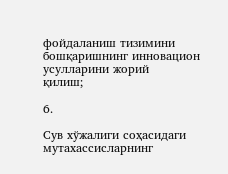фойдаланиш тизимини бошқаришнинг инновацион усулларини жорий
қилиш;

6.

Сув хўжалиги соҳасидаги мутахассисларнинг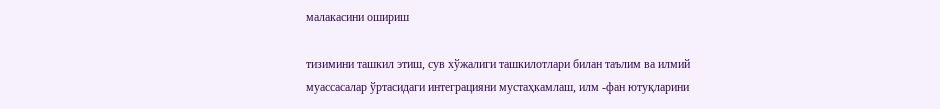малакасини ошириш

тизимини ташкил этиш, сув хўжалиги ташкилотлари билан таълим ва илмий
муассасалар ўртасидаги интеграцияни мустаҳкамлаш, илм -фан ютуқларини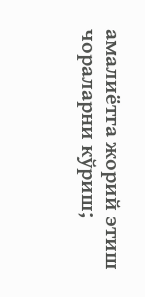амалиётга жорий этиш чораларни кўриш;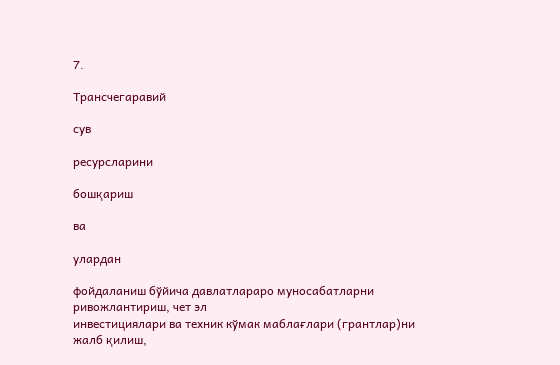7.

Трансчегаравий

сув

ресурсларини

бошқариш

ва

улардан

фойдаланиш бўйича давлатлараро муносабатларни ривожлантириш, чет эл
инвестициялари ва техник кўмак маблағлари (грантлар)ни жалб қилиш,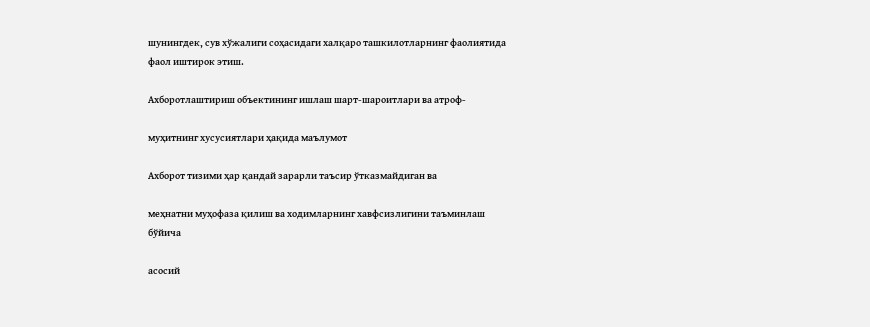шунингдек, сув хўжалиги соҳасидаги халқаро ташкилотларнинг фаолиятида
фаол иштирок этиш.

Aхборотлаштириш объектининг ишлаш шарт-шароитлари ва атроф-

муҳитнинг хусусиятлари ҳақида маълумот

Ахборот тизими ҳар қандай зарарли таъсир ўтказмайдиган ва

меҳнатни муҳофаза қилиш ва ходимларнинг хавфсизлигини таъминлаш
бўйича

асосий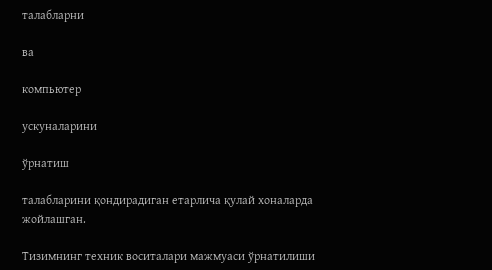талабларни

ва

компьютер

ускуналарини

ўрнатиш

талабларини қондирадиган етарлича қулай хоналарда жойлашган.

Тизимнинг техник воситалари мажмуаси ўрнатилиши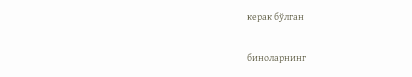керак бўлган

биноларнинг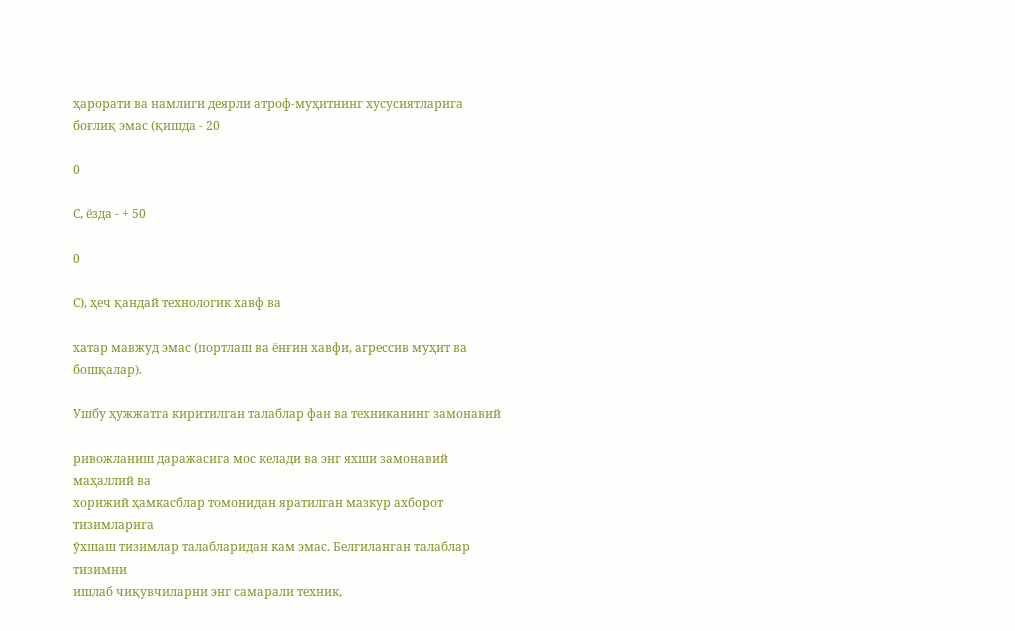ҳарорати ва намлиги деярли атроф-муҳитнинг хусусиятларига
боғлиқ эмас (қишда - 20

0

С, ёзда - + 50

0

С), ҳеч қандай технологик хавф ва

хатар мавжуд эмас (портлаш ва ёнғин хавфи, агрессив муҳит ва бошқалар).

Ушбу ҳужжатга киритилган талаблар фан ва техниканинг замонавий

ривожланиш даражасига мос келади ва энг яхши замонавий маҳаллий ва
хорижий ҳамкасблар томонидан яратилган мазкур ахборот тизимларига
ўхшаш тизимлар талабларидан кам эмас. Белгиланган талаблар тизимни
ишлаб чиқувчиларни энг самарали техник,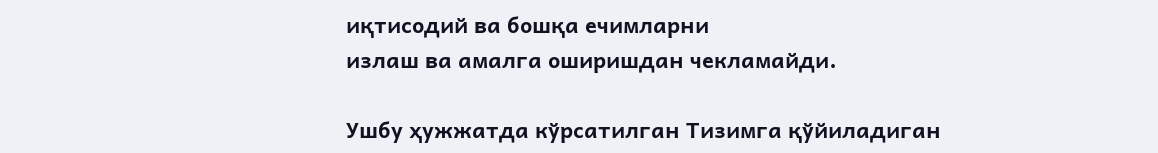иқтисодий ва бошқа ечимларни
излаш ва амалга оширишдан чекламайди.

Ушбу ҳужжатда кўрсатилган Тизимга қўйиладиган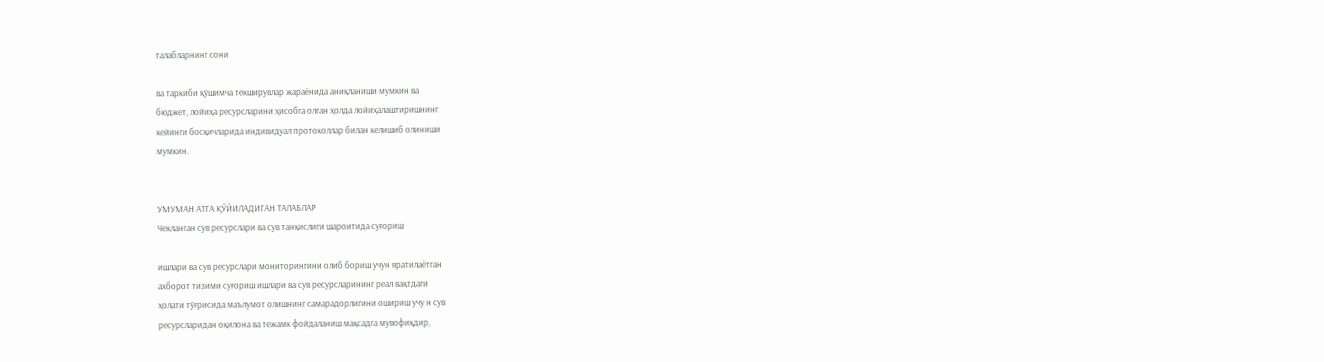талабларнинг сони

ва таркиби қўшимча текширувлар жараёнида аниқланиши мумкин ва
бюджет, лойиҳа ресурсларини ҳисобга олган ҳолда лойиҳалаштиришнинг
кейинги босқичларида индивидуал протоколлар билан келишиб олиниши
мумкин.


УМУМАН АТГА ҚЎЙИЛАДИГАН ТАЛАБЛАР
Чекланган сув ресурслари ва сув танқислиги шароитида суғориш

ишлари ва сув ресурслари мониторингини олиб бориш учун яратилаётган
ахборот тизими суғориш ишлари ва сув ресурсларининг реал вақтдаги
ҳолати тўғрисида маълумот олишнинг самарадорлигини ошириш учу н сув
ресурсларидан оқилона ва тежамк фойдаланиш мақсадга мувофиқдир,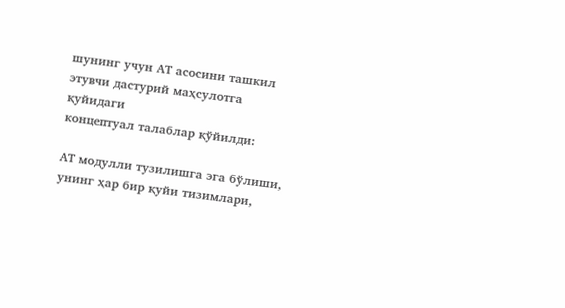шунинг учун АТ асосини ташкил этувчи дастурий маҳсулотга қуйидаги
концептуал талаблар қўйилди:

АТ модулли тузилишга эга бўлиши, унинг ҳар бир қуйи тизимлари,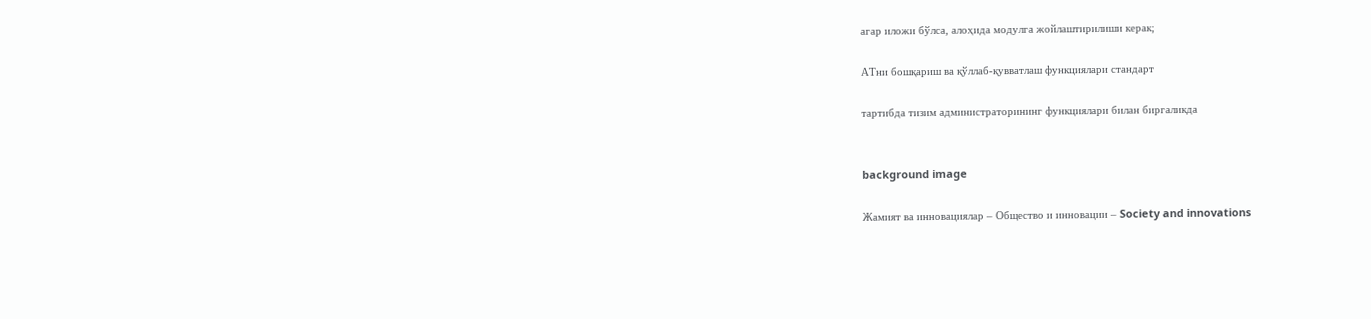агар иложи бўлса, алоҳида модулга жойлаштирилиши керак;

АТни бошқариш ва қўллаб-қувватлаш функциялари стандарт

тартибда тизим администраторининг функциялари билан биргаликда


background image

Жамият ва инновациялар – Общество и инновации – Society and innovations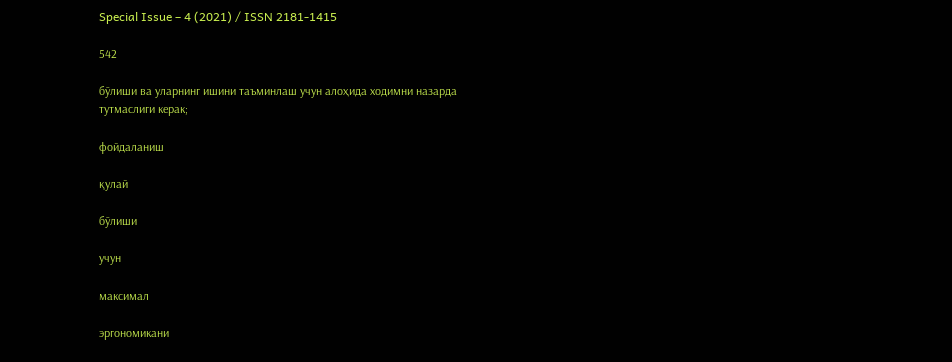Special Issue – 4 (2021) / ISSN 2181-1415

542

бўлиши ва уларнинг ишини таъминлаш учун алоҳида ходимни назарда
тутмаслиги керак;

фойдаланиш

қулай

бўлиши

учун

максимал

эргономикани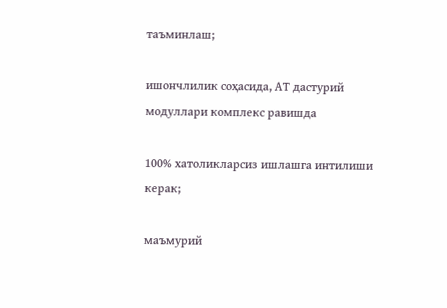таъминлаш;

ишончлилик соҳасида, АТ дастурий модуллари комплекс равишда

100% хатоликларсиз ишлашга интилиши керак;

маъмурий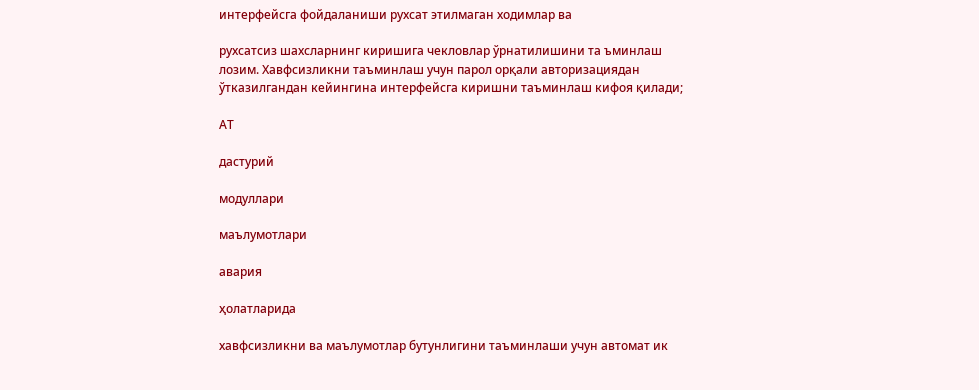интерфейсга фойдаланиши рухсат этилмаган ходимлар ва

рухсатсиз шахсларнинг киришига чекловлар ўрнатилишини та ъминлаш
лозим. Хавфсизликни таъминлаш учун парол орқали авторизациядан
ўтказилгандан кейингина интерфейсга киришни таъминлаш кифоя қилади;

АТ

дастурий

модуллари

маълумотлари

авария

ҳолатларида

хавфсизликни ва маълумотлар бутунлигини таъминлаши учун автомат ик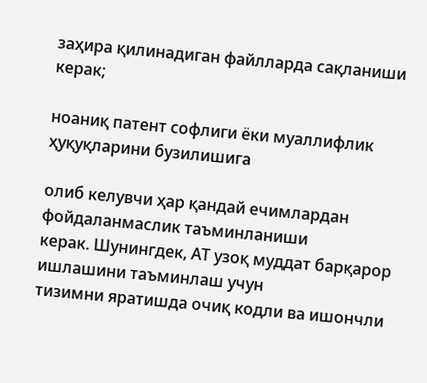заҳира қилинадиган файлларда сақланиши керак;

ноаниқ патент софлиги ёки муаллифлик ҳуқуқларини бузилишига

олиб келувчи ҳар қандай ечимлардан фойдаланмаслик таъминланиши
керак. Шунингдек, АТ узоқ муддат барқарор ишлашини таъминлаш учун
тизимни яратишда очиқ кодли ва ишончли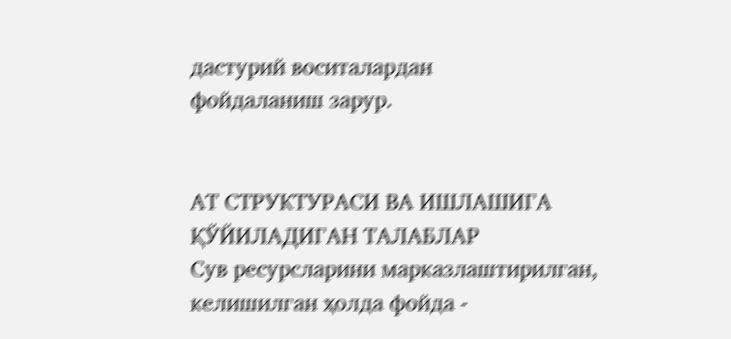дастурий воситалардан
фойдаланиш зарур.


АТ СТРУКТУРАСИ ВА ИШЛАШИГА ҚЎЙИЛАДИГАН ТАЛАБЛАР
Сув ресурсларини марказлаштирилган, келишилган ҳолда фойда -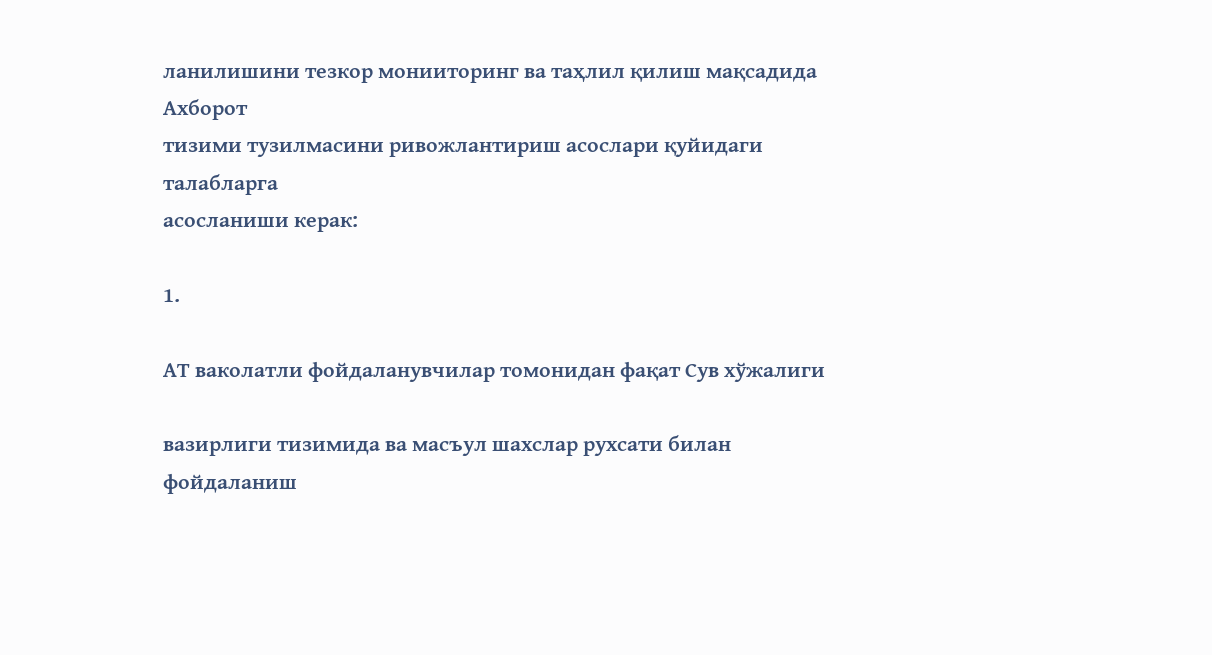ланилишини тезкор монииторинг ва таҳлил қилиш мақсадида Ахборот
тизими тузилмасини ривожлантириш асослари қуйидаги талабларга
асосланиши керак:

1.

АТ ваколатли фойдаланувчилар томонидан фақат Сув хўжалиги

вазирлиги тизимида ва масъул шахслар рухсати билан фойдаланиш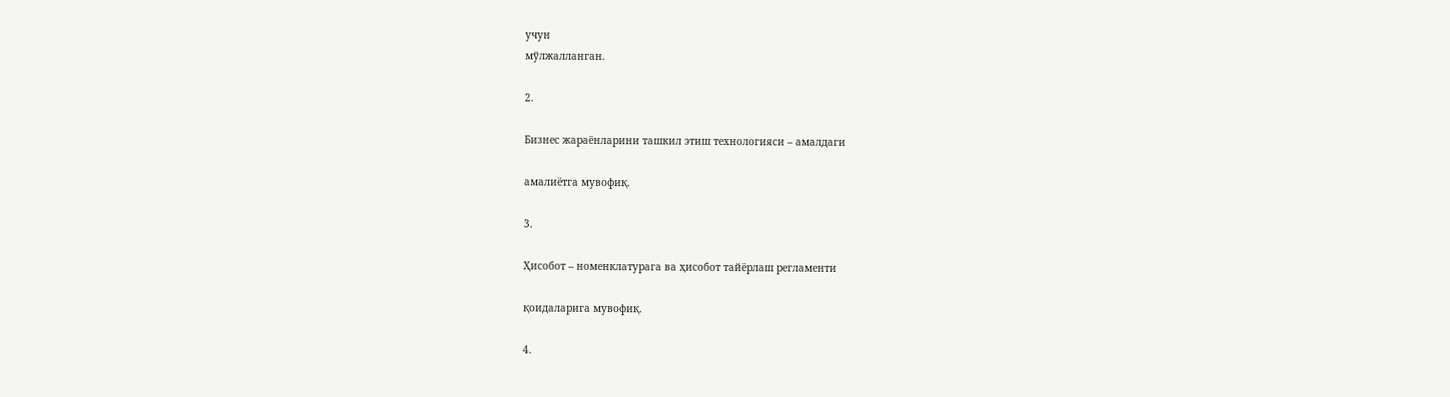учун
мўлжалланган.

2.

Бизнес жараёнларини ташкил этиш технологияси – амалдаги

амалиётга мувофиқ.

3.

Ҳисобот – номенклатурага ва ҳисобот тайёрлаш регламенти

қоидаларига мувофиқ.

4.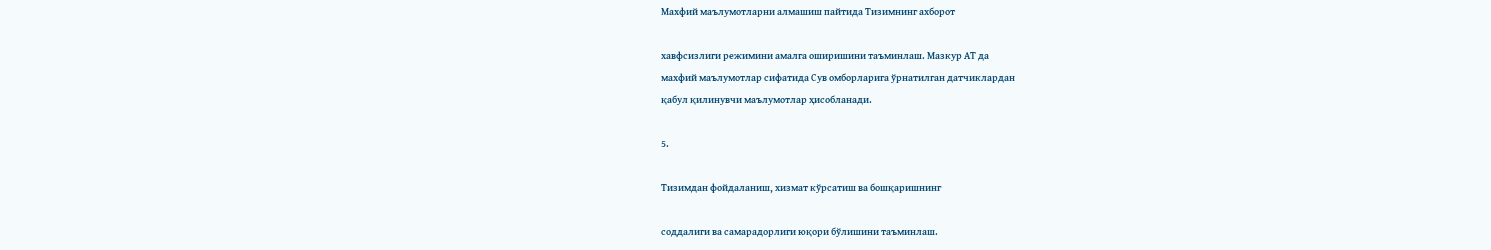Махфий маълумотларни алмашиш пайтида Тизимнинг ахборот

хавфсизлиги режимини амалга оширишини таъминлаш. Мазкур АТ да
махфий маълумотлар сифатида Сув омборларига ўрнатилган датчиклардан
қабул қилинувчи маълумотлар ҳисобланади.

5.

Тизимдан фойдаланиш, хизмат кўрсатиш ва бошқаришнинг

соддалиги ва самарадорлиги юқори бўлишини таъминлаш.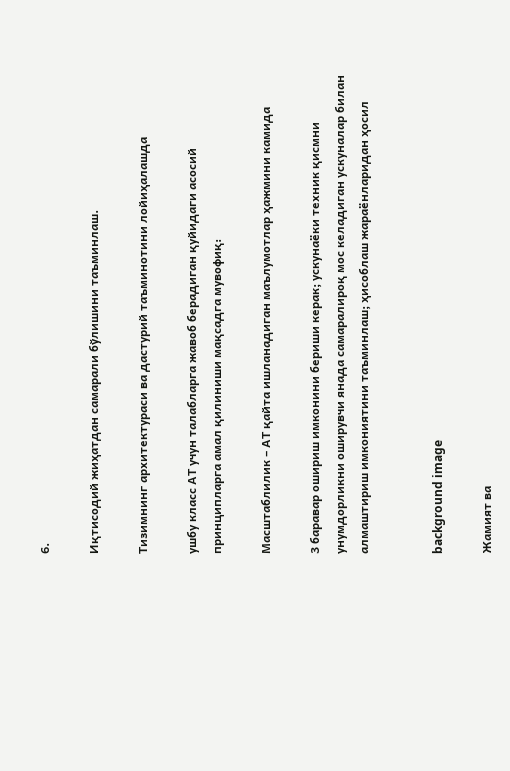6.

Иқтисодий жиҳатдан самарали бўлишини таъминлаш.

Тизимнинг архитектураси ва дастурий таъминотини лойиҳалашда

ушбу класс АТ учун талабларга жавоб берадиган қуйидаги асосий
принципларга амал қилиниши мақсадга мувофиқ:

Масштаблилик – AТ қайта ишланадиган маълумотлар ҳажмини камида

3 баравар ошириш имконини бериши керак; ускунаёки техник қисмни
унумдорликни оширувчи янада самаралироқ мос келадиган ускуналар билан
алмаштириш имкониятини таъминлаш; ҳисоблаш жараёнларидан ҳосил


background image

Жамият ва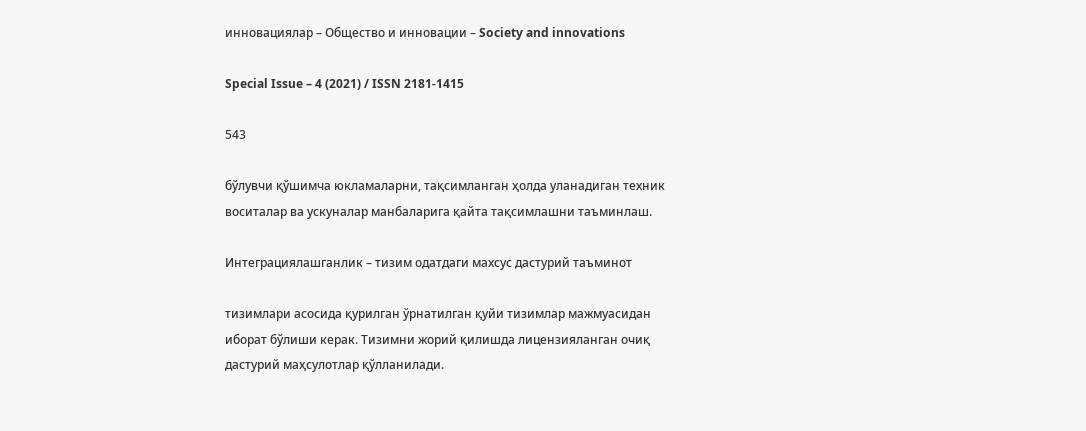инновациялар – Общество и инновации – Society and innovations

Special Issue – 4 (2021) / ISSN 2181-1415

543

бўлувчи қўшимча юкламаларни, тақсимланган ҳолда уланадиган техник
воситалар ва ускуналар манбаларига қайта тақсимлашни таъминлаш.

Интеграциялашганлик – тизим одатдаги махсус дастурий таъминот

тизимлари асосида қурилган ўрнатилган қуйи тизимлар мажмуасидан
иборат бўлиши керак. Тизимни жорий қилишда лицензияланган очиқ
дастурий маҳсулотлар қўлланилади.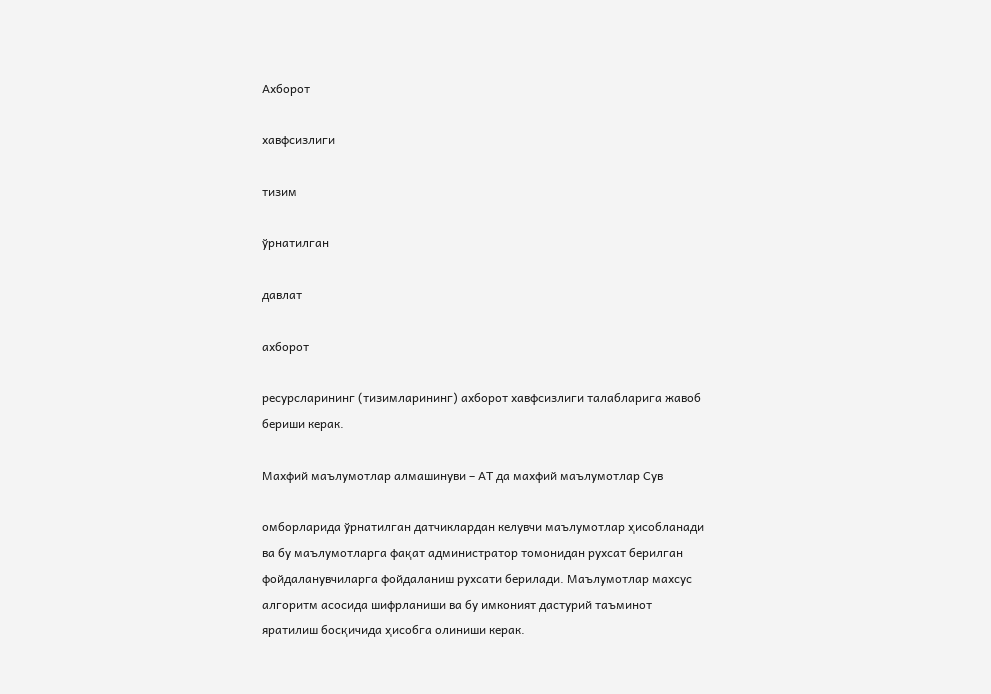Aхборот

хавфсизлиги

тизим

ўрнатилган

давлат

ахборот

ресурсларининг (тизимларининг) ахборот хавфсизлиги талабларига жавоб
бериши керак.

Махфий маълумотлар алмашинуви – АТ да махфий маълумотлар Сув

омборларида ўрнатилган датчиклардан келувчи маълумотлар ҳисобланади
ва бу маълумотларга фақат администратор томонидан рухсат берилган
фойдаланувчиларга фойдаланиш рухсати берилади. Маълумотлар махсус
алгоритм асосида шифрланиши ва бу имконият дастурий таъминот
яратилиш босқичида ҳисобга олиниши керак.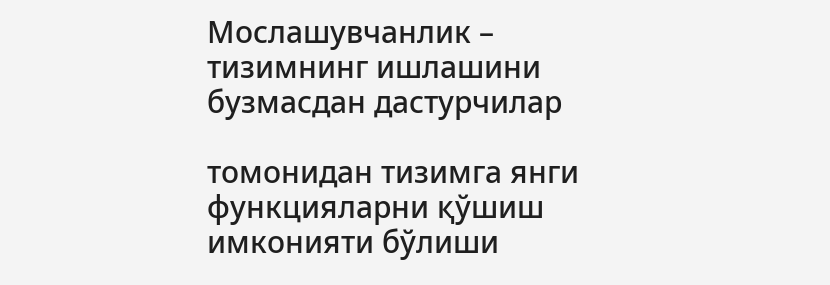Мослашувчанлик – тизимнинг ишлашини бузмасдан дастурчилар

томонидан тизимга янги функцияларни қўшиш имконияти бўлиши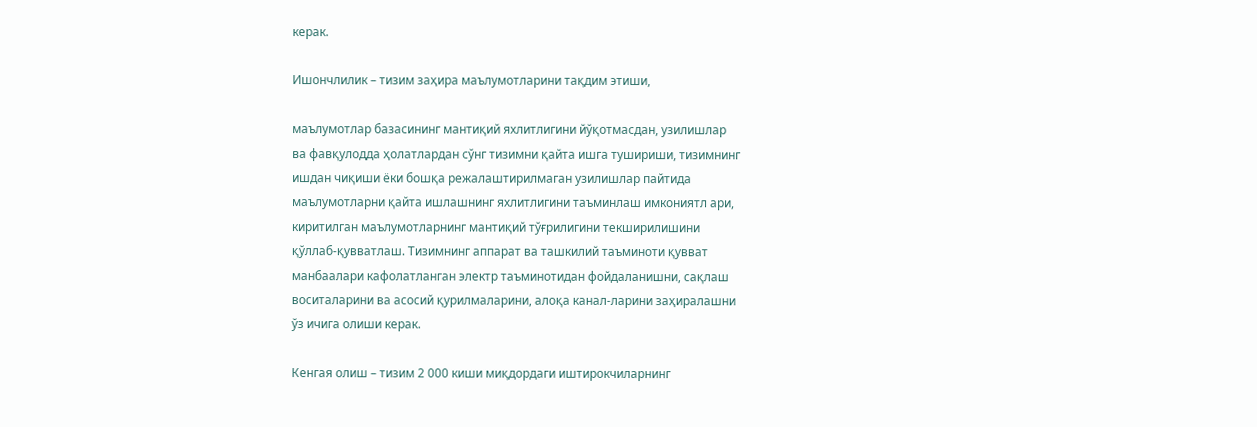керак.

Ишончлилик – тизим заҳира маълумотларини тақдим этиши,

маълумотлар базасининг мантиқий яхлитлигини йўқотмасдан, узилишлар
ва фавқулодда ҳолатлардан сўнг тизимни қайта ишга тушириши, тизимнинг
ишдан чиқиши ёки бошқа режалаштирилмаган узилишлар пайтида
маълумотларни қайта ишлашнинг яхлитлигини таъминлаш имкониятл ари,
киритилган маълумотларнинг мантиқий тўғрилигини текширилишини
қўллаб-қувватлаш. Тизимнинг аппарат ва ташкилий таъминоти қувват
манбаалари кафолатланган электр таъминотидан фойдаланишни, сақлаш
воситаларини ва асосий қурилмаларини, алоқа канал-ларини заҳиралашни
ўз ичига олиши керак.

Кенгая олиш – тизим 2 000 киши миқдордаги иштирокчиларнинг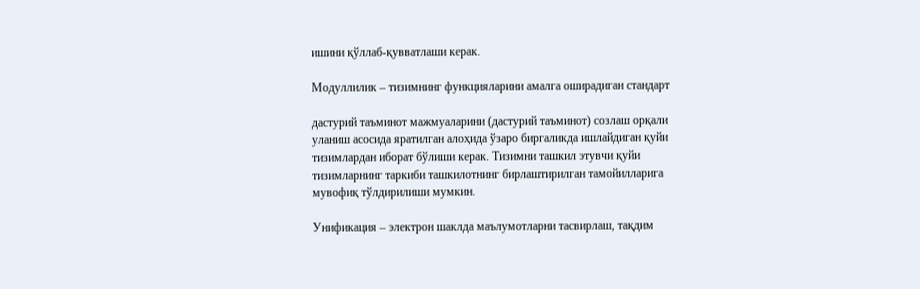ишини қўллаб-қувватлаши керак.

Модуллилик – тизимнинг функцияларини амалга оширадиган стандарт

дастурий таъминот мажмуаларини (дастурий таъминот) созлаш орқали
уланиш асосида яратилган алоҳида ўзаро биргаликда ишлайдиган қуйи
тизимлардан иборат бўлиши керак. Тизимни ташкил этувчи қуйи
тизимларнинг таркиби ташкилотнинг бирлаштирилган тамойилларига
мувофиқ тўлдирилиши мумкин.

Унификация – электрон шаклда маълумотларни тасвирлаш, тақдим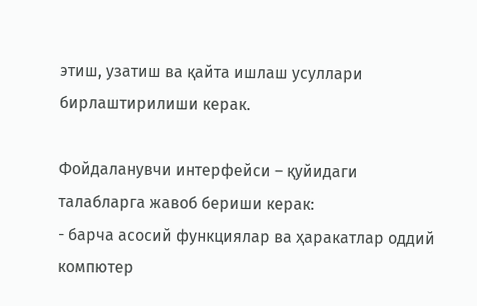этиш, узатиш ва қайта ишлаш усуллари бирлаштирилиши керак.

Фойдаланувчи интерфейси – қуйидаги талабларга жавоб бериши керак:
- барча асосий функциялар ва ҳаракатлар оддий компютер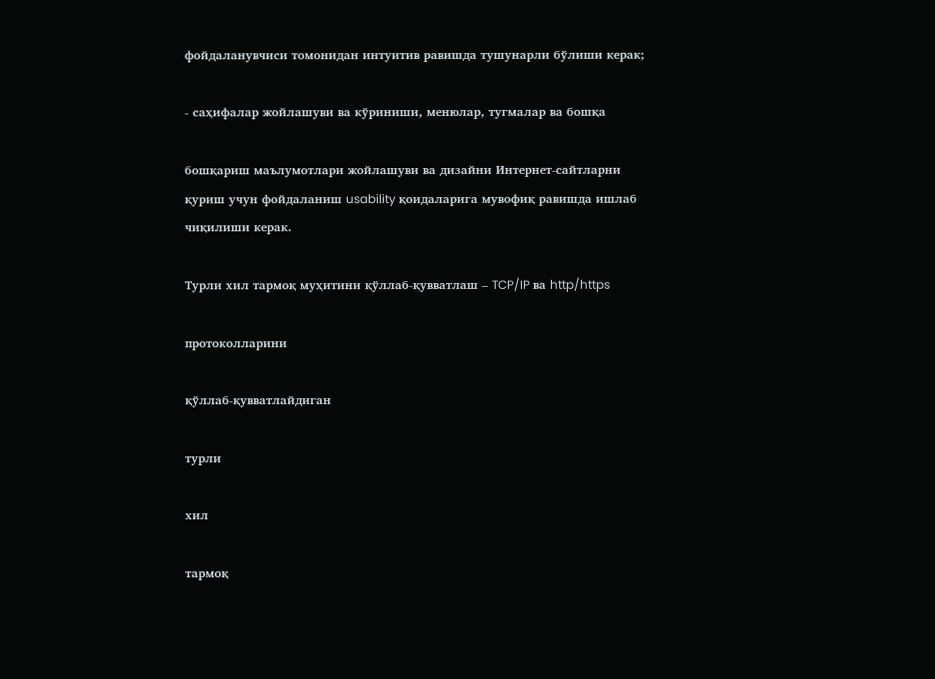фойдаланувчиси томонидан интуитив равишда тушунарли бўлиши керак;

- саҳифалар жойлашуви ва кўриниши, менюлар, тугмалар ва бошқа

бошқариш маълумотлари жойлашуви ва дизайни Интернет-сайтларни
қуриш учун фойдаланиш usability қоидаларига мувофиқ равишда ишлаб
чиқилиши керак.

Турли хил тармоқ муҳитини қўллаб-қувватлаш – TCP/IP ва http/https

протоколларини

қўллаб-қувватлайдиган

турли

хил

тармоқ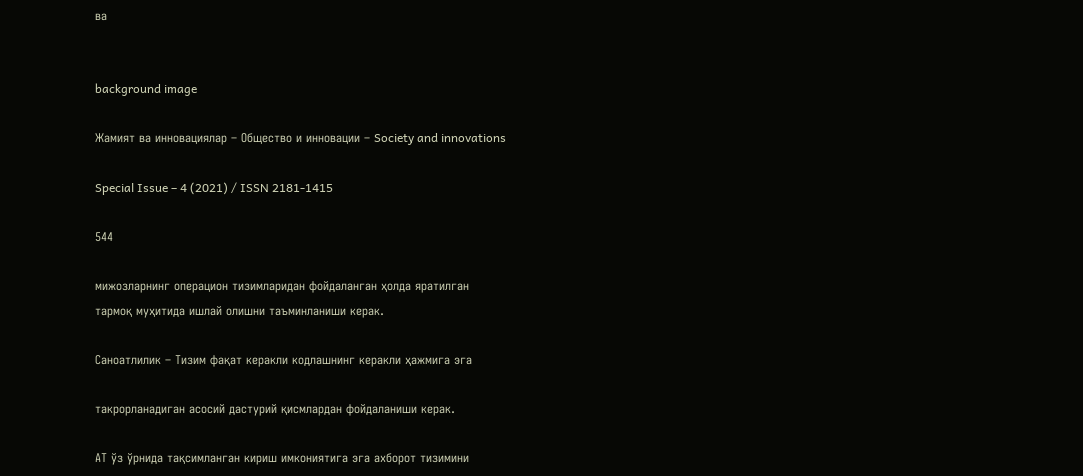ва


background image

Жамият ва инновациялар – Общество и инновации – Society and innovations

Special Issue – 4 (2021) / ISSN 2181-1415

544

мижозларнинг операцион тизимларидан фойдаланган ҳолда яратилган
тармоқ муҳитида ишлай олишни таъминланиши керак.

Саноатлилик – Тизим фақат керакли кодлашнинг керакли ҳажмига эга

такрорланадиган асосий дастурий қисмлардан фойдаланиши керак.

АТ ўз ўрнида тақсимланган кириш имкониятига эга ахборот тизимини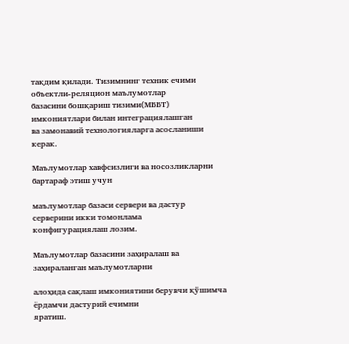тақдим қилади. Тизимнинг техник ечими объектли-реляцион маълумотлар
базасини бошқариш тизими(МББТ) имкониятлари билан интеграциялашган
ва замонавий технологияларга асосланиши керак.

Маълумотлар хавфсизлиги ва носозликларни бартараф этиш учун

маълумотлар базаси сервери ва дастур серверини икки томонлама
конфигурациялаш лозим.

Маълумотлар базасини заҳиралаш ва заҳираланган маълумотларни

алоҳида сақлаш имкониятини берувчи қўшимча ёрдамчи дастурий ечимни
яратиш.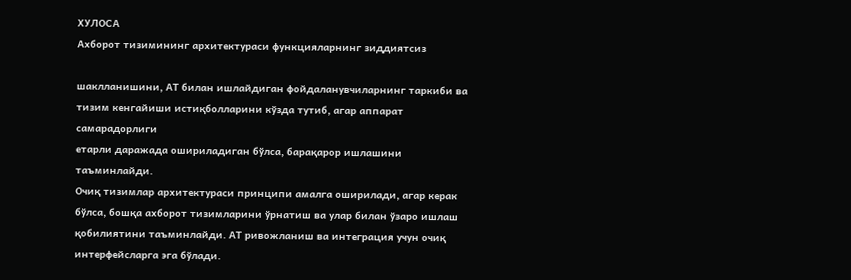ХУЛОСА
Aхборот тизимининг архитектураси функцияларнинг зиддиятсиз

шаклланишини, АТ билан ишлайдиган фойдаланувчиларнинг таркиби ва
тизим кенгайиши истиқболларини кўзда тутиб, агар аппарат самарадорлиги
етарли даражада ошириладиган бўлса, барақарор ишлашини таъминлайди.
Очиқ тизимлар архитектураси принципи амалга оширилади, агар керак
бўлса, бошқа ахборот тизимларини ўрнатиш ва улар билан ўзаро ишлаш
қобилиятини таъминлайди. АТ ривожланиш ва интеграция учун очиқ
интерфейсларга эга бўлади.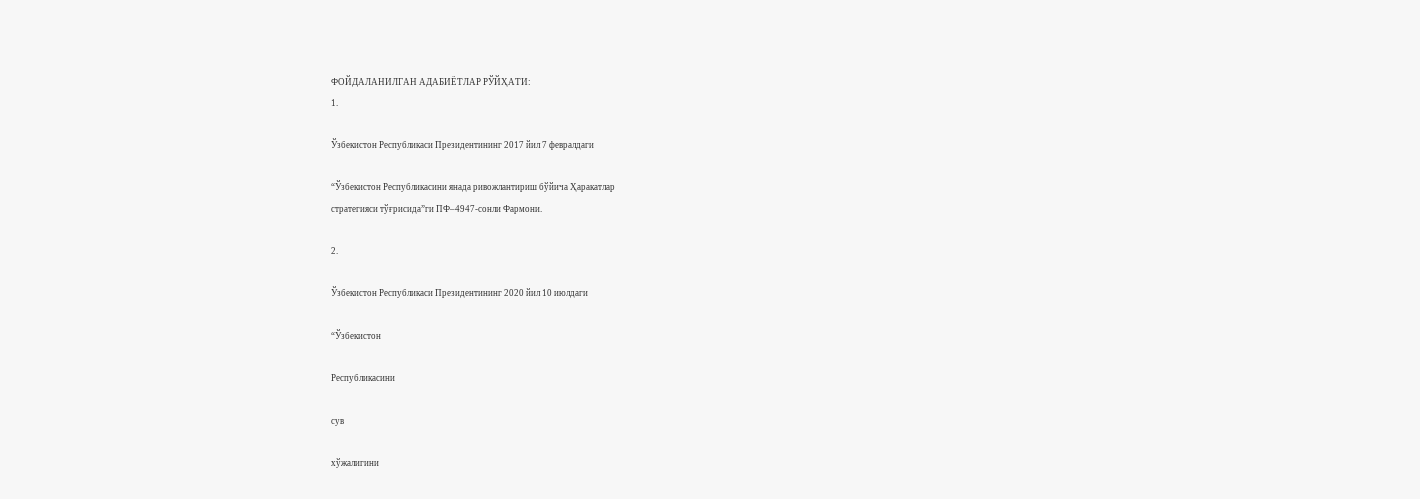ФОЙДАЛАНИЛГАН АДАБИЁТЛАР РЎЙҲАТИ:
1.

Ўзбекистон Республикаси Президентининг 2017 йил 7 февралдаги

“Ўзбекистон Республикасини янада ривожлантириш бўйича Ҳаракатлар
стратегияси тўғрисида”ги ПФ–4947-сонли Фармони.

2.

Ўзбекистон Республикаси Президентининг 2020 йил 10 июлдаги

“Ўзбекистон

Республикасини

сув

хўжалигини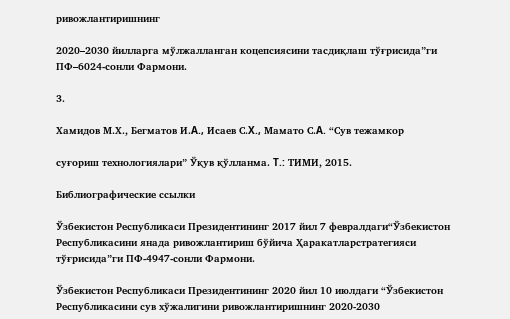ривожлантиришнинг

2020–2030 йилларга мўлжалланган коцепсиясини тасдиқлаш тўғрисида”ги
ПФ–6024-сонли Фармони.

3.

Хамидов М.Х., Бегматов И.A., Исаев С.X., Мамато С.A. “Сув тежамкор

суғориш технологиялари” Ўқув қўлланма. T.: TИMИ, 2015.

Библиографические ссылки

Ўзбекистон Республикаси Президентининг 2017 йил 7 февралдаги“Ўзбекистон Республикасини янада ривожлантириш бўйича Ҳаракатларстратегияси тўғрисида”ги ПФ-4947-сонли Фармони.

Ўзбекистон Республикаси Президентининг 2020 йил 10 июлдаги “Ўзбекистон Республикасини сув хўжалигини ривожлантиришнинг 2020-2030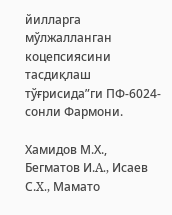йилларга мўлжалланган коцепсиясини тасдиқлаш тўғрисида”ги ПФ-6024-сонли Фармони.

Хамидов М.Х., Бегматов И.A., Исаев С.X., Мамато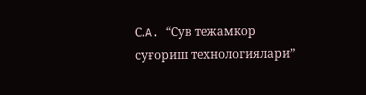С.A. “Сув тежамкор суғориш технологиялари”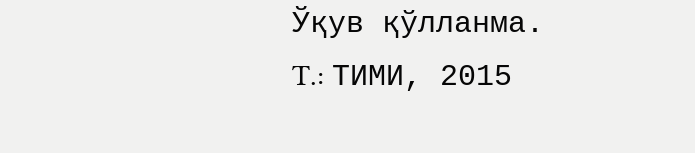Ўқув қўлланма. T.: TИMИ, 2015